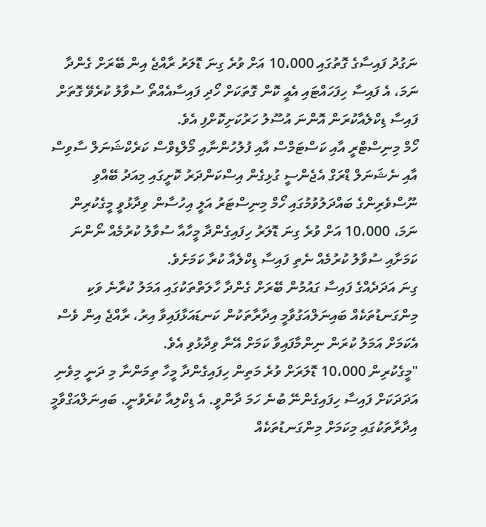ނަގުދު ފައިސާގެ ގޮތުގައި 10،000 އަށް ވުރެ ގިނަ ޑޮލަރު ރާއްޖެ އިން ބޭރަށް ގެންދާ ނަމަ، އެ ފައިސާ ހިފަހައްޓައި އެއީ ކޮން ގޮތަކަށް ހޯދި ފައިސާއެއްތޯ ސުވާލު ކުރެވޭ ގޮތަށް ފައިސާ ޑިކްލެއާކުރަން އޮންނަ އުސޫލު ހަރުކަށިކޮށްފި އެވެ.
ހޯމް މިނިސްޓްރީ އާއި ކަސްޓަމްސް އާއި ފުލުހުންނާއި މޯލްޑިވްސް ކަރެކްޝަނަލް ސާވިސް އާއި ނެޝަނަލް ޑްރަގް އެޖެންސީ ގުޅިގެން އިސްކަންދަރު ކޮށީގައި މިއަދު ބޭއްވި ނޫސްވެރިންގެ ބައްދަލުވުމުގައި ހޯމް މިނިސްޓަރު އަލީ އިހުސާން ވިދާޅުވީ މީގެކުރިން ނަމަ، 10،000 އަށް ވުރެ ގިނަ ޑޮލަރު ހިފައިގެންދާ މީހާއާ ސުވާލު ކުރުމެއް ނޯންނަ ކަމަށާއި ސުވާލު ކުރުމެއް ނެތި ފައިސާ ޑިކްލެއާ ކުރާ ކަމަށެވެ.
ގިނަ އަދަދެއްގެ ފައިސާ ގައުމުން ބޭރަށް ގެންދާ ހާލަތްތަކުގައި އަމަލު ކުރާނެ ވަކި މިންގަނޑުތަކެއް ބައިނަލްއަގުވާމީ އިދާރާތަކުން ކަނޑައަޅާފައިވާ އިރު، ރާއްޖެ އިން ވެސް އެކަމަށް އަމަލު ކުރަން ނިންމާފައިވާ ކަމަށް އޭނާ ވިދާޅުވި އެވެ.
"މީގެކުރިން 10،000 ޑޮލަރަށް ވުރެ މަތިން ހިފައިގެންދާ މީހާ ތިމަންނާ މި ދަނީ މިވެނި އަދަދަކަށް ފައިސާ ހިފައިގެންނޭ ބުނެ ހަމަ ދާންވީ. އެ ޑިކްލިއާ ކުރެވުނީ. ބައިނަލްއަގްވާމީ އިދާރާތަކުގައި މިކަމަށް މިންގަނޑުތަކެއް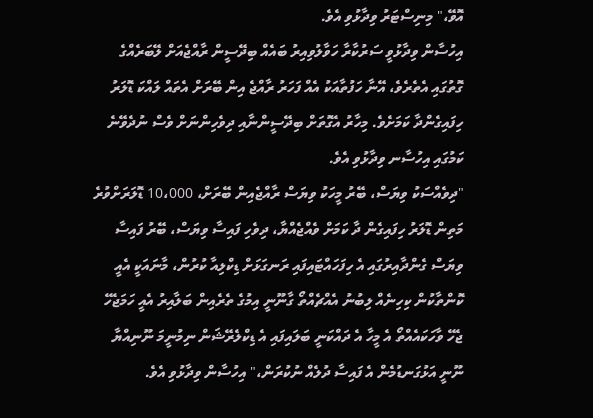އޮވޭ،" މިނިސްޓަރު ވިދާޅުވި އެވެ.
އިހުސާން ވިދާޅުވީ ސަރުކާރާ ހަވާލުވިއިރު ބައެއް ބިދޭސީން ރާއްޖެއަށް ލޭބަރެއްގެ ގޮތުގައި އެތެރެވެ، އޭނާ ހަފުތާއަކު އެއް ފަހަރު ރާއްޖެ އިން ބޭރަށް އެތައް ލައްކަ ޑޮލަރު ހިފައިގެންދާ ކަމަށެވެ. މިހާރު އެގޮތަށް ބިދޭސީންނާއި ދިވެހިންނަށް ވެސް ނުދެވޭނެ ކަމުގައި އިހުސާނ ވިދާޅުވި އެވެ.
"ދިވެއްސަކު ވިޔަސް، ބޭރު މީހަކު ވިޔަސް ރާއްޖެއިން ބޭރަށް، 10،000 ޑޮލަރަށްވުރެ މަތިން ޑޮލަރު ހިފައިގެން ދާ ކަމަށް ވެއްޖެއްޔާ، ދިވެހި ފައިސާ ވިޔަސް، ބޭރު ފައިސާ ވިޔަސް ގެންދާއިރުގައި އެ ހިފަހައްޓައިފައި ރަނގަޅަށް ޑިކްލިއާ ކުރުން، މާނައަކީ އެއީ ކޮންތާކުން ކިހިނެއް ލިބުނު އެއްޗެއްތޯ ގާނޫނީ އިމުގެ ތެރެއިން ބަލާއިރު އެއީ ހަމަޖެހޭ ޖެހޭ ވާހަކައެއްތޯ އެ މީހާ އެ ދައްކަނީ ބަލައިފައި އެ ޑިކްލެރޭޝަން ނިމުނީމަ ނޫނިއްޔާ ނޫނީ އަޅުގަނޑުމެން އެ ފައިސާ ދުލެއް ނުކުރަން،" އިހުސާން ވިދާޅުވި އެވެ.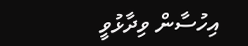އިހުސާން ވިދާޅުވީ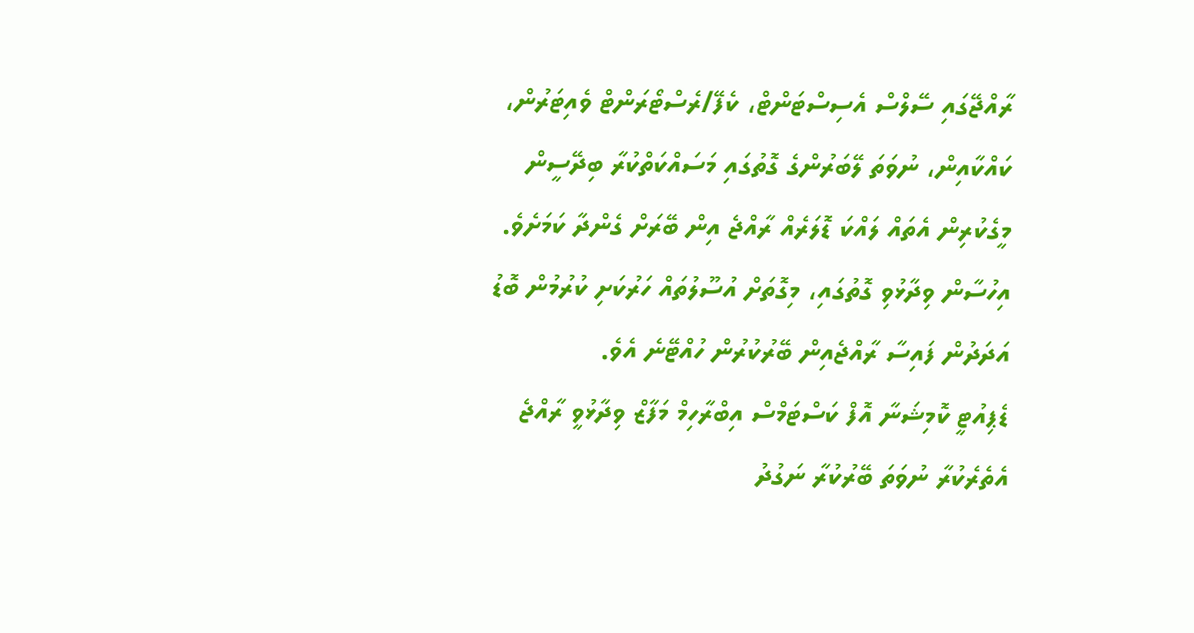ރާއްޖޭގައި ސޭލްސް އެސިސްޓަންޓް، ކެފޭ/ރެސްޓޯރަންޓް ވެއިޓަރުން، ކައްކާއިން، ނުވަތަ ލޭބަރުންގެ ގޮތުގައި މަސައްކަތްކުރާ ބިދޭސީން މީގެކުރިން އެތައް ލައްކަ ޑޮލަރެއް ރާއްޖެ އިން ބޭރަށް ގެންދާ ކަމަށެވެ.
އިހުސާން ވިދާޅުވި ގޮތުގައި، މިގޮތަށް އުސޫލުތައް ހަރުކަށި ކުރުމުން ބޮޑު އަދަދުން ފައިސާ ރާއްޖެއިން ބޭރުކުރުން ހުއްޓޭނެ އެވެ.
ޑެޕިއުޓީ ކޮމިޝަނާ އޮފް ކަސްޓަމްސް އިބްރާހިމް މަފާޒް ވިދާޅުވީ ރާއްޖެ އެތެރެކުރާ ނުވަތަ ބޭރުކުރާ ނަގުދު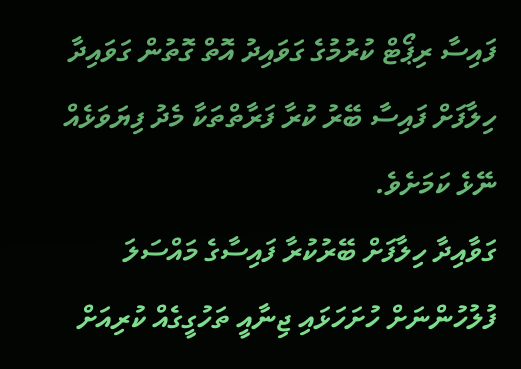ފައިސާ ރިޕޯޓް ކުރުމުގެ ގަވައިދު އޮތް ގޮތުން ގަވައިދާ ހިލާފަށް ފައިސާ ބޭރު ކުރާ ފަރާތްތަކާ މެދު ފިޔަވަޅެއް ނޭޅެ ކަމަށެވެ.
ގަވާއިދާ ހިލާފަށް ބޭރުކުރާ ފައިސާގެ މައްސަލަ ފުލުހުންނަށް ހުށަހަޅައި ޖިނާއީ ތަހުގީގެއް ކުރިއަށް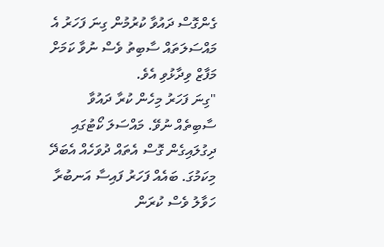ގެންގޮސް ދައުވާ ކުރުމުން ގިނަ ފަހަރު އެ މައްސަލަތައް ސާބިތު ވެސް ނުވާ ކަމަށް މަފާޒް ވިދާޅުވި އެވެ.
"ގިނަ ފަހަރު މިހެން ކުރާ ދައުވާ ސާބިތެއް ނުވޭ. މައްސަލަ ކޯޓުގައި ދިގުލައިގެން ގޮސް އެތައް ދުވަހެއް އެބަދޭ މިކަމުގަ. ބައެއް ފަހަރު ފައިސާ އަނބުރާ ހަވާލު ވެސް ކުރަން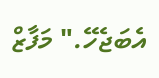އެބަޖެހޭ." މަފާޒް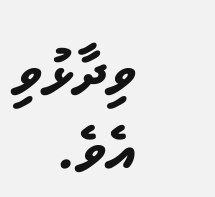ވިދާޅުވި އެވެ.